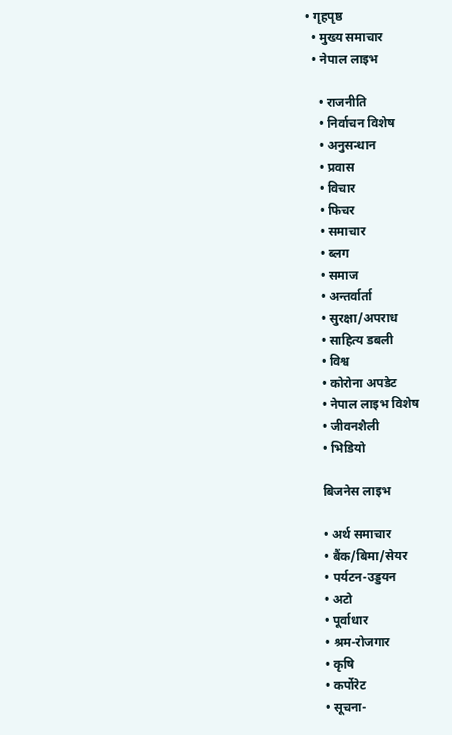• गृहपृष्ठ
  • मुख्य समाचार
  • नेपाल लाइभ

    • राजनीति
    • निर्वाचन विशेष
    • अनुसन्धान
    • प्रवास
    • विचार
    • फिचर
    • समाचार
    • ब्लग
    • समाज
    • अन्तर्वार्ता
    • सुरक्षा/अपराध
    • साहित्य डबली
    • विश्व
    • कोरोना अपडेट
    • नेपाल लाइभ विशेष
    • जीवनशैली
    • भिडियो

    बिजनेस लाइभ

    • अर्थ समाचार
    • बैंक/बिमा/सेयर
    • पर्यटन-उड्डयन
    • अटो
    • पूर्वाधार
    • श्रम-रोजगार
    • कृषि
    • कर्पोरेट
    • सूचना-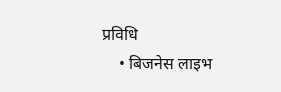प्रविधि
    • बिजनेस लाइभ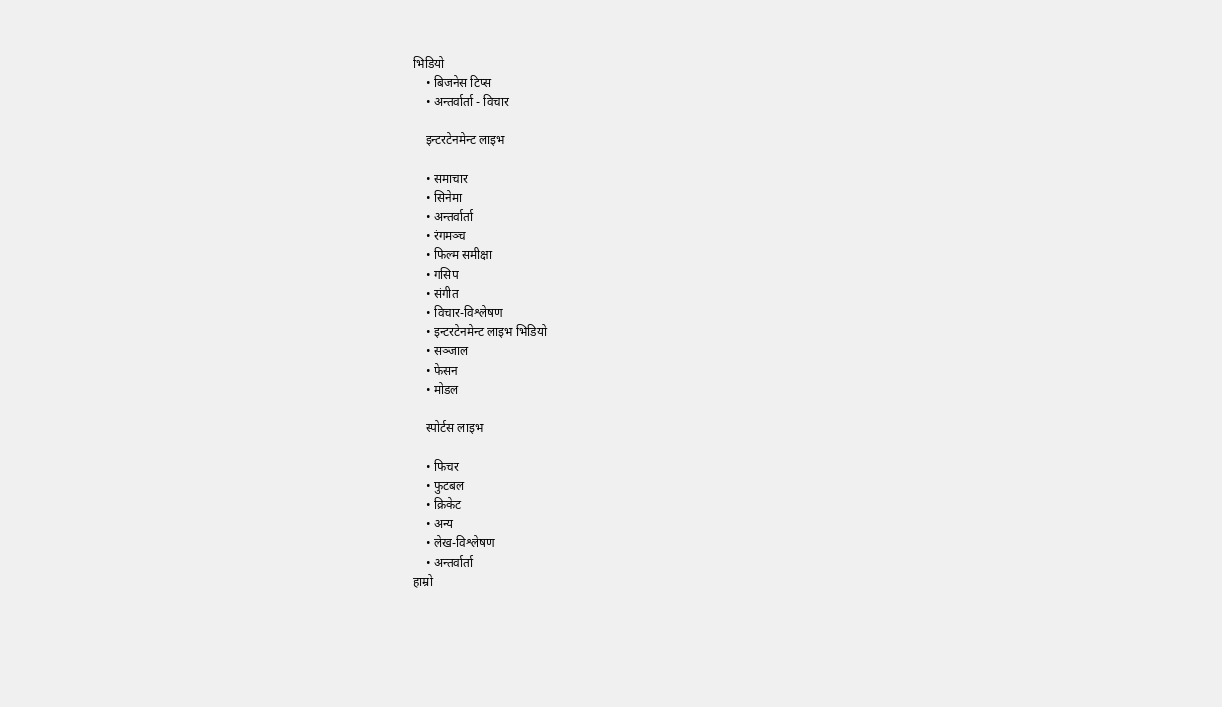भिडियो
    • बिजनेस टिप्स
    • अन्तर्वार्ता - विचार

    इन्टरटेनमेन्ट लाइभ

    • समाचार
    • सिनेमा
    • अन्तर्वार्ता
    • रंगमञ्च
    • फिल्म समीक्षा
    • गसिप
    • संगीत
    • विचार-विश्लेषण
    • इन्टरटेनमेन्ट लाइभ भिडियो
    • सञ्जाल
    • फेसन
    • मोडल

    स्पोर्टस लाइभ

    • फिचर
    • फुटबल
    • क्रिकेट
    • अन्य
    • लेख-विश्लेषण
    • अन्तर्वार्ता
हाम्रो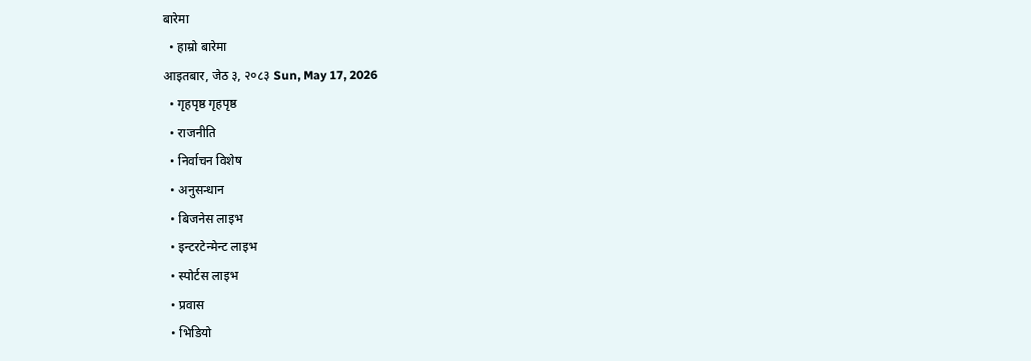बारेमा
  • हाम्रो बारेमा
आइतबार, जेठ ३, २०८३ Sun, May 17, 2026
  • गृहपृष्ठ गृहपृष्ठ
  • राजनीति
  • निर्वाचन विशेष
  • अनुसन्धान
  • बिजनेस लाइभ
  • इन्टरटेन्मेन्ट लाइभ
  • स्पोर्टस लाइभ
  • प्रवास
  • भिडियो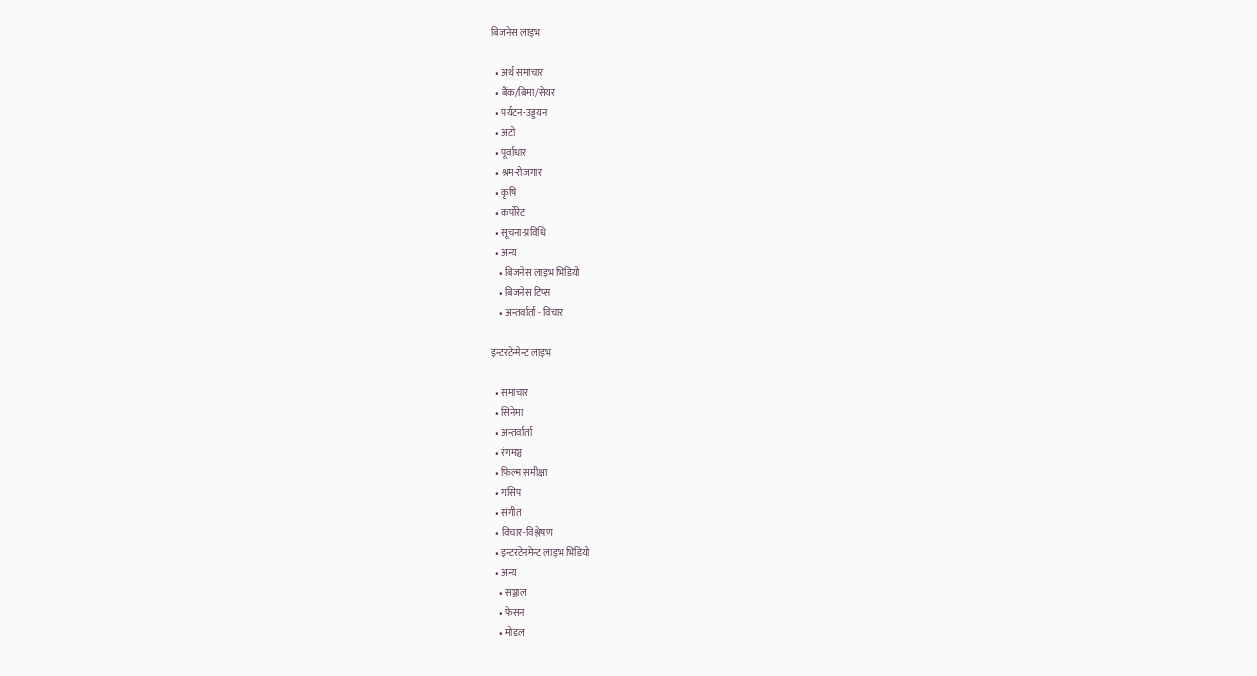बिजनेस लाइभ

  • अर्थ समाचार
  • बैंक/बिमा/सेयर
  • पर्यटन-उड्डयन
  • अटो
  • पूर्वाधार
  • श्रम-रोजगार
  • कृषि
  • कर्पोरेट
  • सूचना-प्रविधि
  • अन्य
    • बिजनेस लाइभ भिडियो
    • बिजनेस टिप्स
    • अन्तर्वार्ता - विचार

इन्टरटेन्मेन्ट लाइभ

  • समाचार
  • सिनेमा
  • अन्तर्वार्ता
  • रंगमञ्च
  • फिल्म समीक्षा
  • गसिप
  • संगीत
  • विचार-विश्लेषण
  • इन्टरटेनमेन्ट लाइभ भिडियो
  • अन्य
    • सञ्जाल
    • फेसन
    • मोडल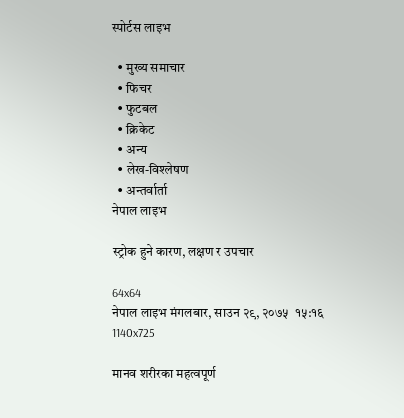स्पोर्टस लाइभ

  • मुख्य समाचार
  • फिचर
  • फुटबल
  • क्रिकेट
  • अन्य
  • लेख-विश्लेषण
  • अन्तर्वार्ता
नेपाल लाइभ

स्ट्रोक हुने कारण, लक्षण र उपचार

64x64
नेपाल लाइभ मंगलबार, साउन २९, २०७५  १५:१६
1140x725

मानव शरीरका महत्वपूर्ण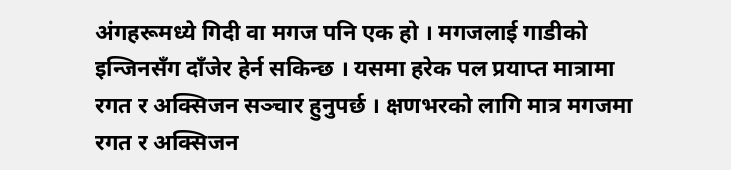अंगहरूमध्ये गिदी वा मगज पनि एक हो । मगजलाई गाडीको इन्जिनसँग दाँजेर हेर्न सकिन्छ । यसमा हरेक पल प्रयाप्त मात्रामा रगत र अक्सिजन सञ्चार हुनुपर्छ । क्षणभरको लागि मात्र मगजमा रगत र अक्सिजन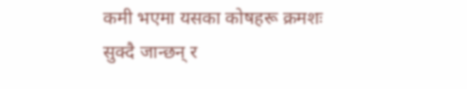कमी भएमा यसका कोषहरू क्रमशः सुक्दै जान्छन् र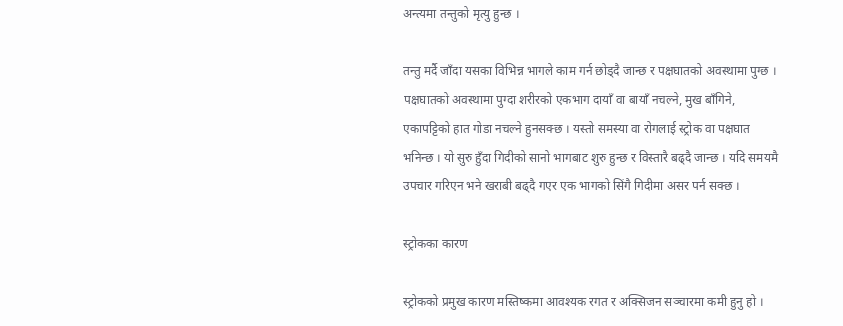अन्त्यमा तन्तुको मृत्यु हुन्छ ।

तन्तु मर्दै जाँदा यसका विभिन्न भागले काम गर्न छोड्दै जान्छ र पक्षघातको अवस्थामा पुग्छ । पक्षघातको अवस्थामा पुग्दा शरीरको एकभाग दायाँ वा बायाँ नचल्ने, मुख बाँगिने, एकापट्टिको हात गोडा नचल्ने हुनसक्छ । यस्तो समस्या वा रोगलाई स्ट्रोक वा पक्षघात भनिन्छ । यो सुरु हुँदा गिदीको सानो भागबाट शुरु हुन्छ र विस्तारै बढ्दै जान्छ । यदि समयमै उपचार गरिएन भने खराबी बढ्दै गएर एक भागको सिंगै गिदीमा असर पर्न सक्छ ।

स्ट्रोकका कारण

स्ट्रोकको प्रमुख कारण मस्तिष्कमा आवश्यक रगत र अक्सिजन सञ्चारमा कमी हुनु हो ।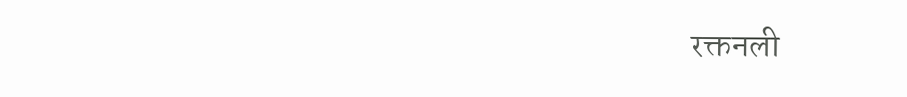रक्तनली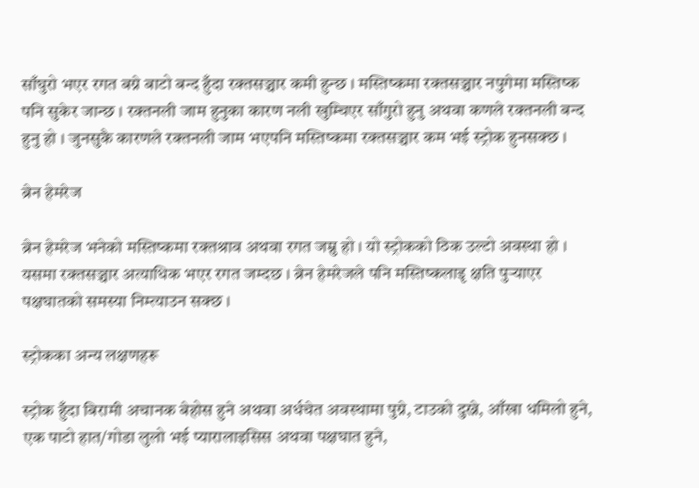साँघुरो भएर रगत बग्ने बाटो बन्द हुँदा रक्तसञ्चार कमी हुन्छ । मस्तिष्कमा रक्तसञ्चार नपुगेमा मस्तिष्क पनि सुकेर जान्छ । रक्तनली जाम हुनुका कारण नली खुम्चिएर साँगुरो हुनु अथवा कणले रक्तनली बन्द हुनु हो । जुनसुकै कारणले रक्तनली जाम भएपनि मस्तिष्कमा रक्तसञ्चार कम भई स्ट्रोक हुनसक्छ ।

ब्रेन हेमरेज

ब्रेन हेमरेज भनेको मस्तिष्कमा रक्तश्राव अथवा रगत जम्नु हो । यो स्ट्रोकको ठिक उल्टो अवस्था हो । यसमा रक्तसञ्चार अत्याधिक भएर रगत जम्दछ । ब्रेन हेमरेजले पनि मस्तिष्कलाइृ क्षति पुर्‍याएर पक्षघातको समस्या निम्त्याउन सक्छ ।

स्ट्रोकका अन्य लक्षणहरू

स्ट्रोक हुँदा बिरामी अचानक बेहोस हुने अथवा अर्धचेत अवस्थामा पुग्ने, टाउको दुख्ने, आँखा धमिलो हुने, एक पाटो हात/गोडा लुलो भई प्यारालाइसिस अथवा पक्षघात हुने,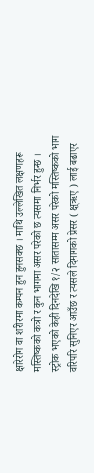क्षारेरोग वा शरीरमा कम्पन हुन हुनसक्छ । माथि उल्लेखित लक्षणहरू मस्तिष्कको कत्रो र कुन भागमा असर परेको छ त्यसमा निर्भर हुन्छ । स्ट्रोक भएको केही दिनदेखि १/२ सातासम्म असर परेको मस्तिष्कको भाग वरिपरि सुनिएर आउँछ र त्यसले दिमागको प्रेसर ( क्ष्ऋए ) लाई बढाएर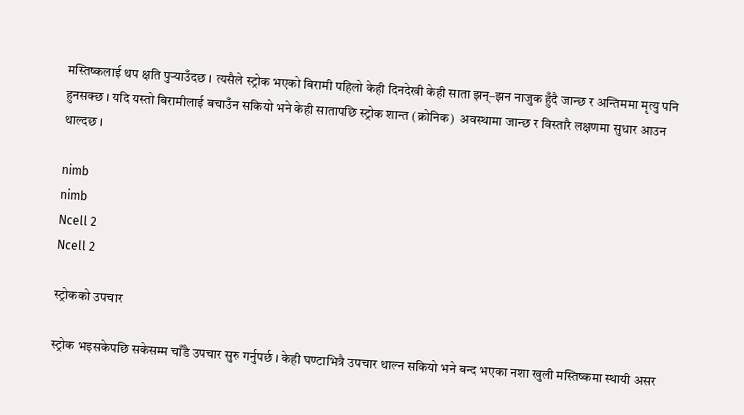मस्तिष्कलाई थप क्षति पुर्‍याउँदछ । त्यसैले स्ट्रोक भएको बिरामी पहिलो केही दिनदेखी केही साता झन्–झन नाजुक हुँदै जान्छ र अन्तिममा मृत्यु पनि हुनसक्छ । यदि यस्तो बिरामीलाई बचाउँन सकियो भने केही सातापछि स्ट्रोक शान्त (क्रोनिक)  अवस्थामा जान्छ र विस्तारै लक्षणमा सुधार आउन थाल्दछ ।

nimb
nimb
Ncell 2
Ncell 2

स्ट्रोकको उपचार

स्ट्रोक भइसकेपछि सकेसम्म चाँडै उपचार सुरु गर्नुपर्छ । केही घण्टाभित्रै उपचार थाल्न सकियो भने बन्द भएका नशा खुली मस्तिष्कमा स्थायी असर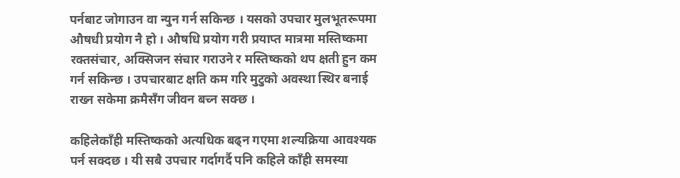पर्नबाट जोगाउन वा न्युन गर्न सकिन्छ । यसको उपचार मुलभूतरूपमा औषधी प्रयोग नै हो । औषधि प्रयोग गरी प्रयाप्त मात्रमा मस्तिष्कमा रक्तसंचार, अक्सिजन संचार गराउने र मस्तिष्कको थप क्षती हुन कम गर्न सकिन्छ । उपचारबाट क्षति कम गरि मुटुको अवस्था स्थिर बनाई राख्न सकेमा क्रमैसँग जीवन बच्न सक्छ ।

कहिलेकाँही मस्तिष्कको अत्यधिक बढ्न गएमा शल्यक्रिया आवश्यक पर्न सक्दछ । यी सबै उपचार गर्दागर्दै पनि कहिले काँही समस्या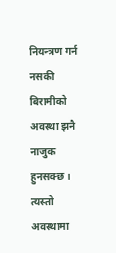नियन्त्रण गर्न नसकी बिरामीको अवस्था झनै नाजुक हुनसक्छ । त्यस्तो अवस्थामा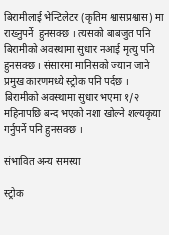बिरामीलाई भेन्टिलेटर (कृतिम श्वासप्रश्वास) मा राख्नुपर्ने  हुनसक्छ । त्यसको बाबजुत पनि बिरामीको अवस्थामा सुधार नआई मृत्यु पनि हुनसक्छ । संसारमा मानिसको ज्यान जाने प्रमुख कारणमध्ये स्ट्रोक पनि पर्दछ । बिरामीको अवस्थामा सुधार भएमा १/२ महिनापछि बन्द भएको नशा खोल्ने शल्यकृया गर्नुपर्ने पनि हुनसक्छ ।

संभावित अन्य समस्या

स्ट्रोक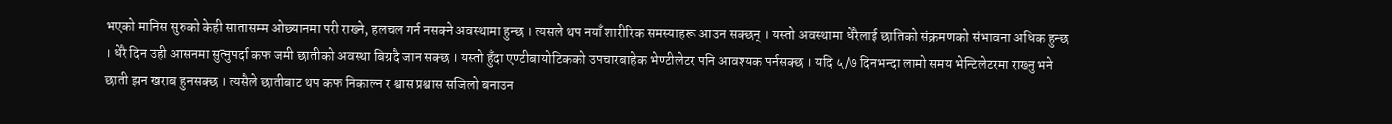भएको मानिस सुरुको केही सातासम्म ओछ्यानमा परी राख्ने, हलचल गर्न नसक्ने अवस्थामा हुन्छ । त्यसले थप नयाँ शारीरिक समस्याहरू आउन सक्छन् । यस्तो अवस्थामा धेरैलाई छातिको संक्रमणको संभावना अधिक हुन्छ । धेरै दिन उही आसनमा सुत्नुपर्दा कफ जमी छातीको अवस्था बिग्रदै जान सक्छ । यस्तो हुँदा एण्टीबायोटिकको उपचारबाहेक भेण्टीलेटर पनि आवश्यक पर्नसक्छ । यदि ५/७ दिनभन्दा लामो समय भेन्टिलेटरमा राख्नु भने छाती झन खराब हुनसक्छ । त्यसैले छातीबाट थप कफ निकाल्न र श्वास प्रश्वास सजिलो बनाउन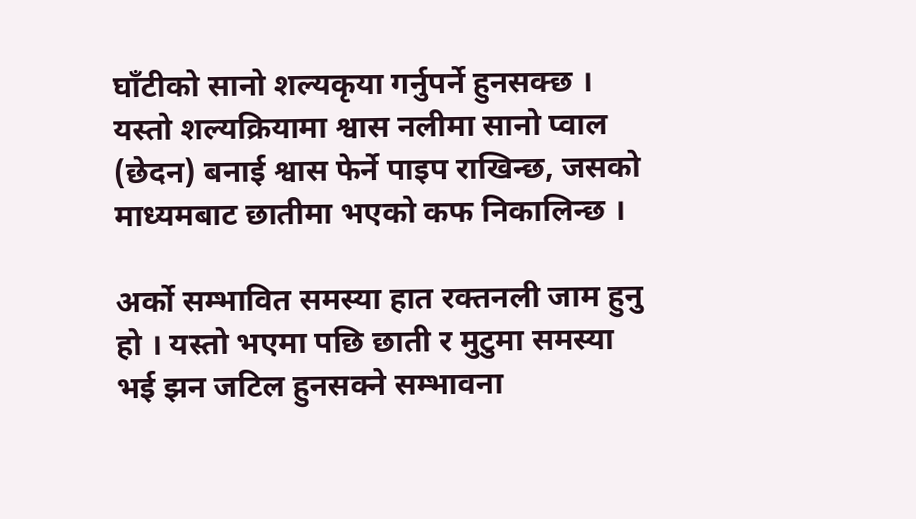घाँटीको सानो शल्यकृया गर्नुपर्ने हुनसक्छ । यस्तो शल्यक्रियामा श्वास नलीमा सानो प्वाल (छेदन) बनाई श्वास फेर्ने पाइप राखिन्छ, जसको माध्यमबाट छातीमा भएको कफ निकालिन्छ ।

अर्को सम्भावित समस्या हात रक्तनली जाम हुनु हो । यस्तो भएमा पछि छाती र मुटुमा समस्या भई झन जटिल हुनसक्ने सम्भावना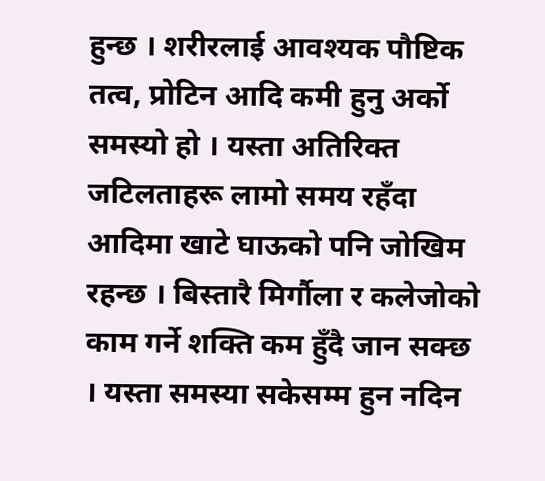हुन्छ । शरीरलाई आवश्यक पौष्टिक तत्व, प्रोटिन आदि कमी हुनु अर्को समस्यो हो । यस्ता अतिरिक्त जटिलताहरू लामो समय रहँदा आदिमा खाटे घाऊको पनि जोखिम रहन्छ । बिस्तारै मिर्गौला र कलेजोको काम गर्ने शक्ति कम हुँदै जान सक्छ । यस्ता समस्या सकेसम्म हुन नदिन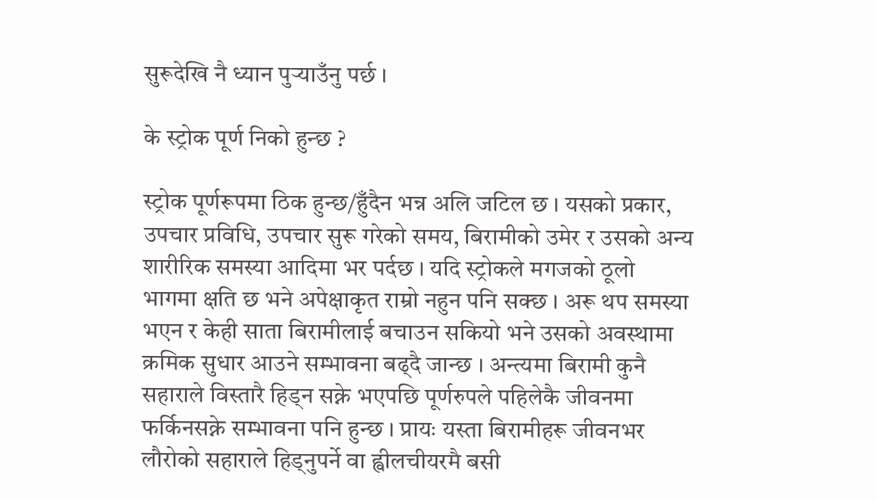सुरूदेखि नै ध्यान पुर्‍याउँनु पर्छ ।

के स्ट्रोक पूर्ण निको हुन्छ ?

स्ट्रोक पूर्णरूपमा ठिक हुन्छ/हुँदैन भन्न अलि जटिल छ । यसको प्रकार, उपचार प्रविधि, उपचार सुरू गरेको समय, बिरामीको उमेर र उसको अन्य शारीरिक समस्या आदिमा भर पर्दछ । यदि स्ट्रोकले मगजको ठूलो भागमा क्षति छ भने अपेक्षाकृत राम्रो नहुन पनि सक्छ । अरू थप समस्या भएन र केही साता बिरामीलाई बचाउन सकियो भने उसको अवस्थामा क्रमिक सुधार आउने सम्भावना बढ्दै जान्छ । अन्त्यमा बिरामी कुनै सहाराले विस्तारै हिड्न सक्ने भएपछि पूर्णरुपले पहिलेकै जीवनमा फर्किनसक्ने सम्भावना पनि हुन्छ । प्रायः यस्ता बिरामीहरू जीवनभर लौरोको सहाराले हिड्नुपर्ने वा ह्वीलचीयरमै बसी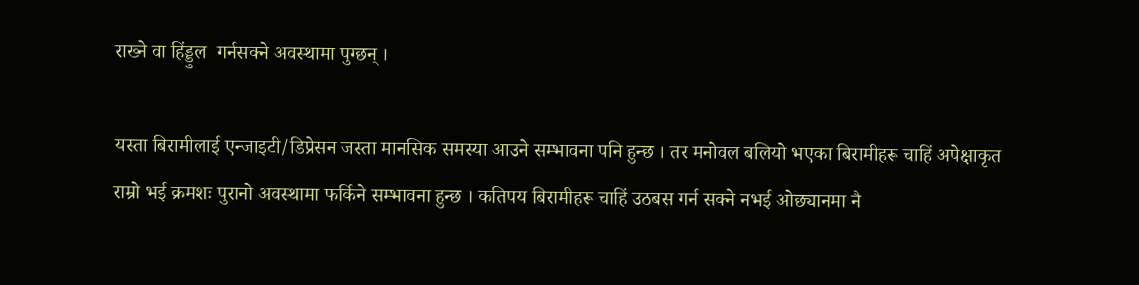राख्ने वा हिंड्डुल  गर्नसक्ने अवस्थामा पुग्छन् ।

यस्ता बिरामीलाई एन्जाइटी/डिप्रेसन जस्ता मानसिक समस्या आउने सम्भावना पनि हुन्छ । तर मनोवल बलियो भएका बिरामीहरू चाहिं अपेक्षाकृत राम्रो भई क्रमशः पुरानो अवस्थामा फर्किने सम्भावना हुन्छ । कतिपय बिरामीहरू चाहिं उठबस गर्न सक्ने नभई ओछ्यानमा नै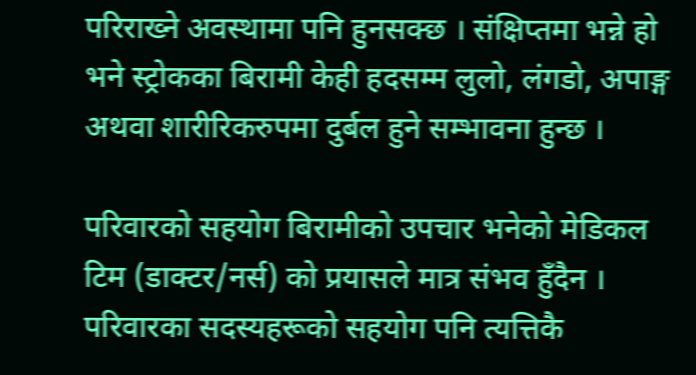परिराख्ने अवस्थामा पनि हुनसक्छ । संक्षिप्तमा भन्ने हो भने स्ट्रोकका बिरामी केही हदसम्म लुलो, लंगडो, अपाङ्ग अथवा शारीरिकरुपमा दुर्बल हुने सम्भावना हुन्छ ।

परिवारको सहयोग बिरामीको उपचार भनेको मेडिकल टिम (डाक्टर/नर्स) को प्रयासले मात्र संभव हुँदैन । परिवारका सदस्यहरूको सहयोग पनि त्यत्तिकै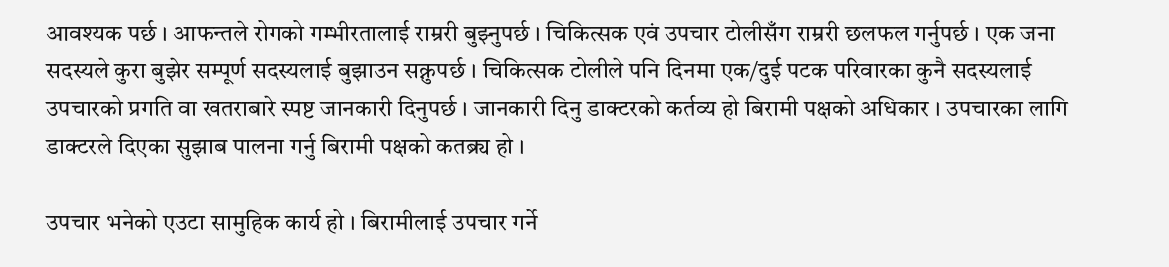आवश्यक पर्छ । आफन्तले रोगको गम्भीरतालाई राम्ररी बुझ्नुपर्छ । चिकित्सक एवं उपचार टोलीसँग राम्ररी छलफल गर्नुपर्छ । एक जना सदस्यले कुरा बुझेर सम्पूर्ण सदस्यलाई बुझाउन सक्नुपर्छ । चिकित्सक टोलीले पनि दिनमा एक/दुई पटक परिवारका कुनै सदस्यलाई उपचारको प्रगति वा खतराबारे स्पष्ट जानकारी दिनुपर्छ । जानकारी दिनु डाक्टरको कर्तव्य हो बिरामी पक्षको अधिकार । उपचारका लागि डाक्टरले दिएका सुझाब पालना गर्नु बिरामी पक्षको कतब्र्य हो ।

उपचार भनेको एउटा सामुहिक कार्य हो । बिरामीलाई उपचार गर्ने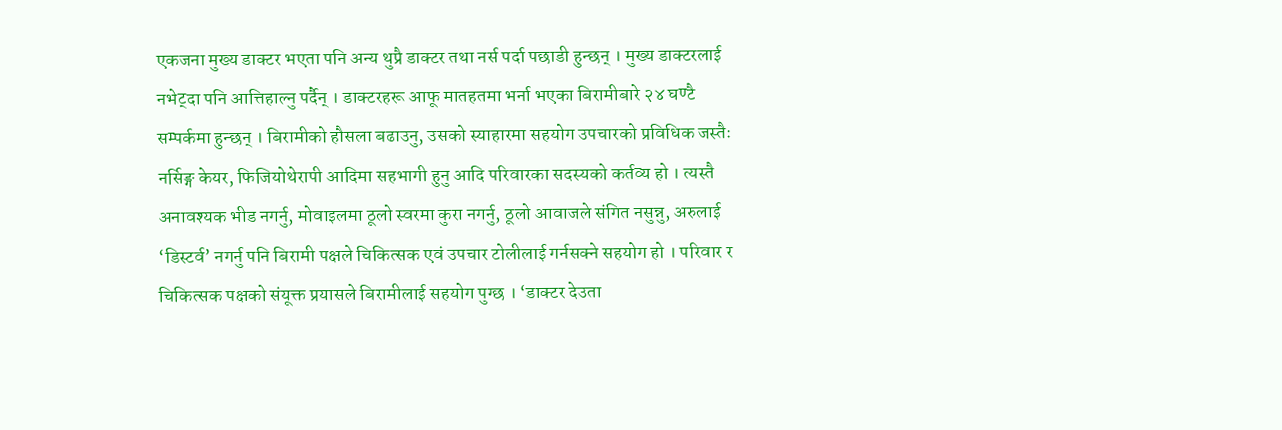एकजना मुख्य डाक्टर भएता पनि अन्य थुप्रै डाक्टर तथा नर्स पर्दा पछाडी हुन्छन् । मुख्य डाक्टरलाई नभेट्दा पनि आत्तिहाल्नु पर्दैन् । डाक्टरहरू आफू मातहतमा भर्ना भएका बिरामीबारे २४ घण्टै सम्पर्कमा हुन्छन् । बिरामीको हौसला बढाउनु, उसको स्याहारमा सहयोग उपचारको प्रविधिक जस्तैः नर्सिङ्ग केयर, फिजियोथेरापी आदिमा सहभागी हुनु आदि परिवारका सदस्यको कर्तव्य हो । त्यस्तै अनावश्यक भीड नगर्नु, मोवाइलमा ठूलो स्वरमा कुरा नगर्नु, ठूलो आवाजले संगित नसुन्नु, अरुलाई ‘डिस्टर्व’ नगर्नु पनि बिरामी पक्षले चिकित्सक एवं उपचार टोलीलाई गर्नसक्ने सहयोग हो । परिवार र चिकित्सक पक्षको संयूक्त प्रयासले बिरामीलाई सहयोग पुग्छ । ‘डाक्टर देउता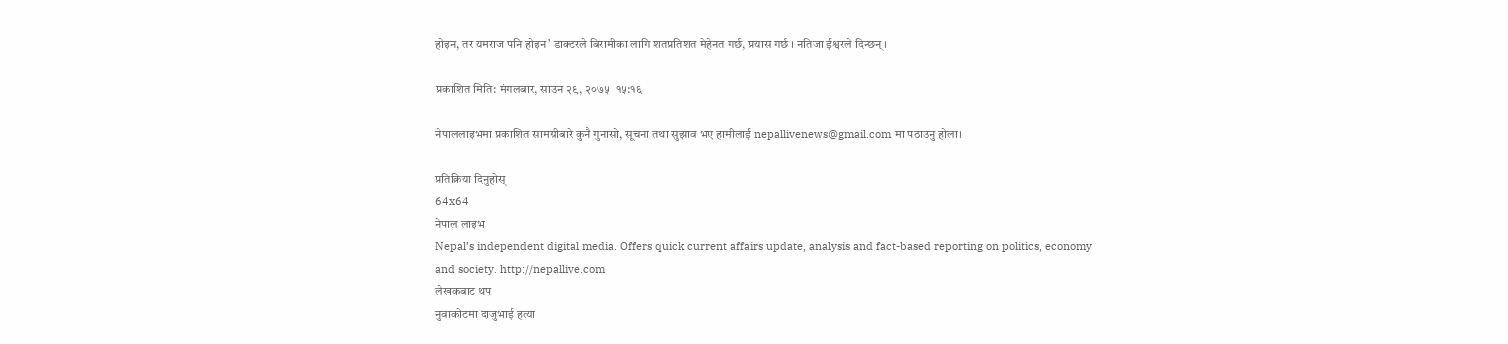होइन, तर यमराज पनि होइन’ डाक्टरले बिरामीका लागि शतप्रतिशत मेहेनत गर्छ, प्रयास गर्छ । नतिजा ईश्वरले दिन्छन् ।

प्रकाशित मिति: मंगलबार, साउन २९, २०७५  १५:१६

नेपाललाइभमा प्रकाशित सामग्रीबारे कुनै गुनासो, सूचना तथा सुझाव भए हामीलाई nepallivenews@gmail.com मा पठाउनु होला।

प्रतिक्रिया दिनुहोस्
64x64
नेपाल लाइभ
Nepal’s independent digital media. Offers quick current affairs update, analysis and fact-based reporting on politics, economy and society. http://nepallive.com
लेखकबाट थप
नुवाकोटमा दाजुभाई हत्या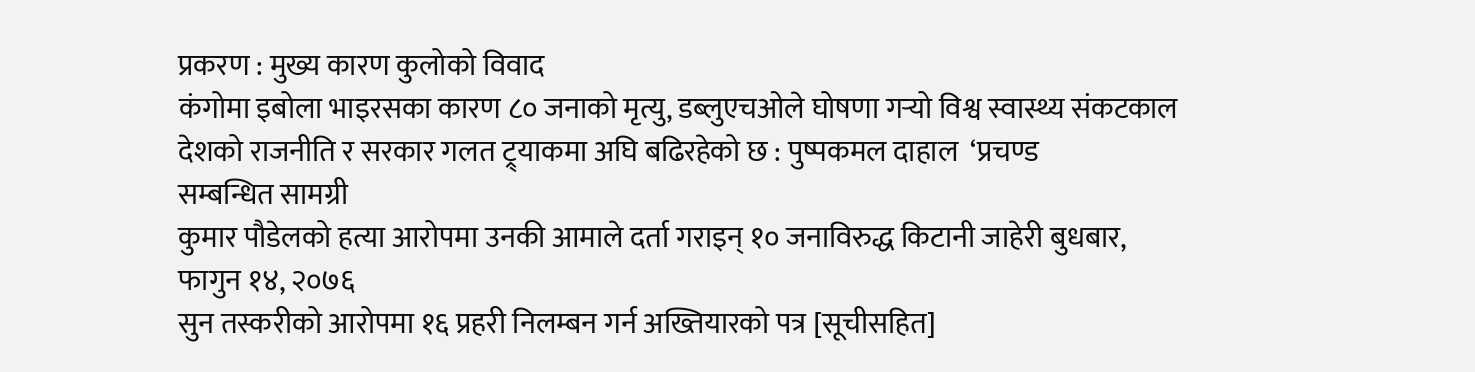प्रकरण : मुख्य कारण कुलोको विवाद
कंगोमा इबोला भाइरसका कारण ८० जनाको मृत्यु, डब्लुएचओले घोषणा गर्‍यो विश्व स्वास्थ्य संकटकाल
देशको राजनीति र सरकार गलत ट्र्याकमा अघि बढिरहेको छ : पुष्पकमल दाहाल  ‘प्रचण्ड
सम्बन्धित सामग्री
कुमार पौडेलको हत्या आरोपमा उनकी आमाले दर्ता गराइन् १० जनाविरुद्ध किटानी जाहेरी बुधबार, फागुन १४, २०७६
सुन तस्करीको आरोपमा १६ प्रहरी निलम्बन गर्न अख्तियारको पत्र [सूचीसहित]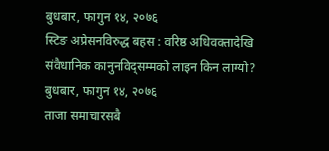बुधबार, फागुन १४, २०७६
स्टिङ अप्रेसनविरुद्ध बहस : वरिष्ठ अधिवक्तादेखि संवैधानिक कानुनविद्‍सम्मको लाइन किन लाग्यो? बुधबार, फागुन १४, २०७६
ताजा समाचारसबै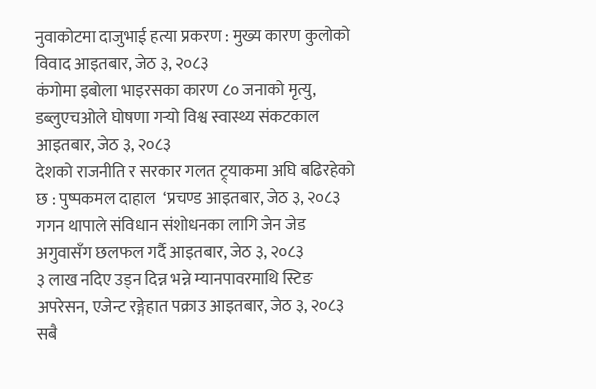नुवाकोटमा दाजुभाई हत्या प्रकरण : मुख्य कारण कुलोको विवाद आइतबार, जेठ ३, २०८३
कंगोमा इबोला भाइरसका कारण ८० जनाको मृत्यु, डब्लुएचओले घोषणा गर्‍यो विश्व स्वास्थ्य संकटकाल आइतबार, जेठ ३, २०८३
देशको राजनीति र सरकार गलत ट्र्याकमा अघि बढिरहेको छ : पुष्पकमल दाहाल  ‘प्रचण्ड आइतबार, जेठ ३, २०८३
गगन थापाले संविधान संशोधनका लागि जेन जेड अगुवासँग छलफल गर्दै आइतबार, जेठ ३, २०८३
३ लाख नदिए उड्न दिन्न भन्ने म्यानपावरमाथि स्टिङ अपरेसन, एजेन्ट रङ्गेहात पक्राउ आइतबार, जेठ ३, २०८३
सबै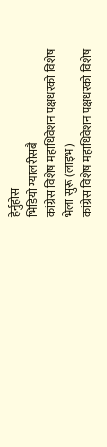हेर्नुहोस
भिडियो ग्यालरीसबै
कांग्रेस विशेष महाधिवेशन पक्षधरको विशेष भेला सुरू (लाइभ)
कांग्रेस विशेष महाधिवेशन पक्षधरको विशेष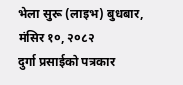भेला सुरू (लाइभ) बुधबार, मंसिर १०, २०८२
दुर्गा प्रसाईको पत्रकार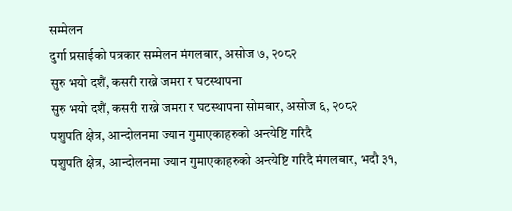सम्मेलन
दुर्गा प्रसाईको पत्रकार सम्मेलन मंगलबार, असोज ७, २०८२
सुरु भयो दशैं, कसरी राख्ने जमरा र घटस्थापना
सुरु भयो दशैं, कसरी राख्ने जमरा र घटस्थापना सोमबार, असोज ६, २०८२
पशुपति क्षेत्र, आन्दोलनमा ज्यान गुमाएकाहरुको अन्त्येष्टि गरिदै
पशुपति क्षेत्र, आन्दोलनमा ज्यान गुमाएकाहरुको अन्त्येष्टि गरिदै मंगलबार, भदौ ३१,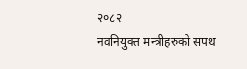२०८२
नवनियुक्त मन्त्रीहरुको सपथ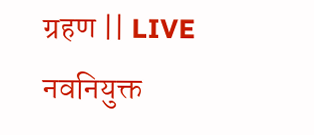ग्रहण || LIVE
नवनियुक्त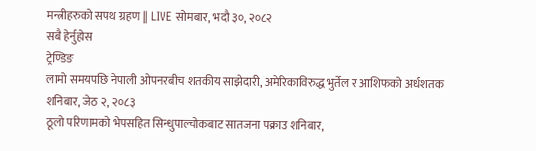मन्त्रीहरुको सपथ ग्रहण || LIVE सोमबार, भदौ ३०, २०८२
सबै हेर्नुहोस
ट्रेण्डिङ
लामो समयपछि नेपाली ओपनरबीच शतकीय साझेदारी, अमेरिकाविरुद्ध भुर्तेल र आशिफको अर्धशतक शनिबार, जेठ २, २०८३
ठूलो परिणामको भेपसहित सिन्धुपाल्चोकबाट सातजना पक्राउ शनिबार,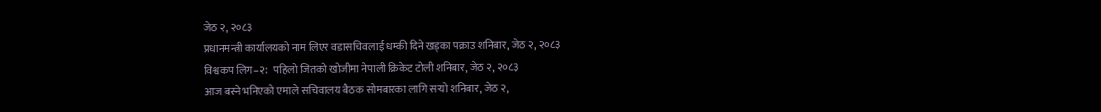जेठ २, २०८३
प्रधानमन्त्री कार्यालयको नाम लिएर वडासचिवलाई धम्की दिने खड्का पक्राउ शनिबार, जेठ २, २०८३
विश्वकप लिग–२:  पहिलो जितको खोजीमा नेपाली क्रिकेट टोली शनिबार, जेठ २, २०८३
आज बस्ने भनिएको एमाले सचिवालय बैठक सोमबारका लागि सर्‍यो शनिबार, जेठ २,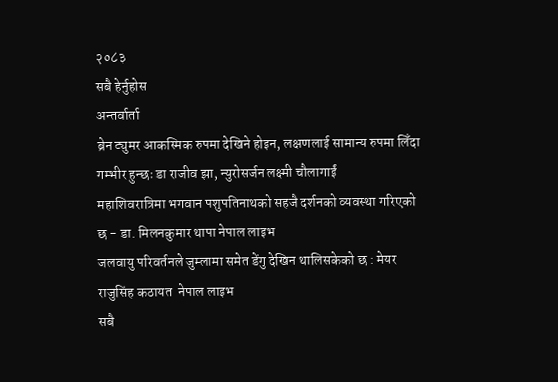२०८३
सबै हेर्नुहोस
अन्तर्वार्ता
ब्रेन ट्युमर आकस्मिक रुपमा देखिने होइन, लक्षणलाई सामान्य रुपमा लिँदा गम्भीर हुन्छः डा राजीव झा, न्युरोसर्जन लक्ष्मी चौलागाईं
महाशिवरात्रिमा भगवान पशुपतिनाथको सहजै दर्शनको व्यवस्था गरिएको छ - डा. मिलनकुमार थापा नेपाल लाइभ
जलवायु परिवर्तनले जुम्लामा समेत डेंगु देखिन थालिसकेको छ : मेयर राजुसिंह कठायत  नेपाल लाइभ
सबै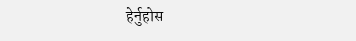हेर्नुहोस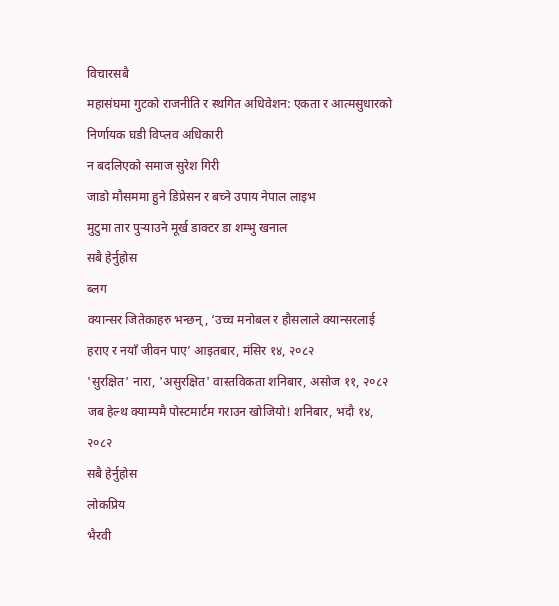विचारसबै
महासंघमा गुटको राजनीति र स्थगित अधिवेशन: एकता र आत्मसुधारको निर्णायक घडी विप्लव अधिकारी
न बदलिएको समाज सुरेश गिरी
जाडो मौसममा हुने डिप्रेसन र बच्ने उपाय नेपाल लाइभ
मुटुमा तार पुर्‍याउने मूर्ख डाक्टर डा शम्भु खनाल
सबै हेर्नुहोस
ब्लग
क्यान्सर जितेकाहरु भन्छन्, ‘उच्च मनोबल र हौसलाले क्यान्सरलाई हराए र नयाँ जीवन पाए’ आइतबार, मंसिर १४, २०८२
'सुरक्षित' नारा, 'असुरक्षित' वास्तविकता शनिबार, असोज ११, २०८२
जब हेल्थ क्याम्पमै पोस्टमार्टम गराउन खोजियो! शनिबार, भदौ १४, २०८२
सबै हेर्नुहोस
लोकप्रिय
भैरवी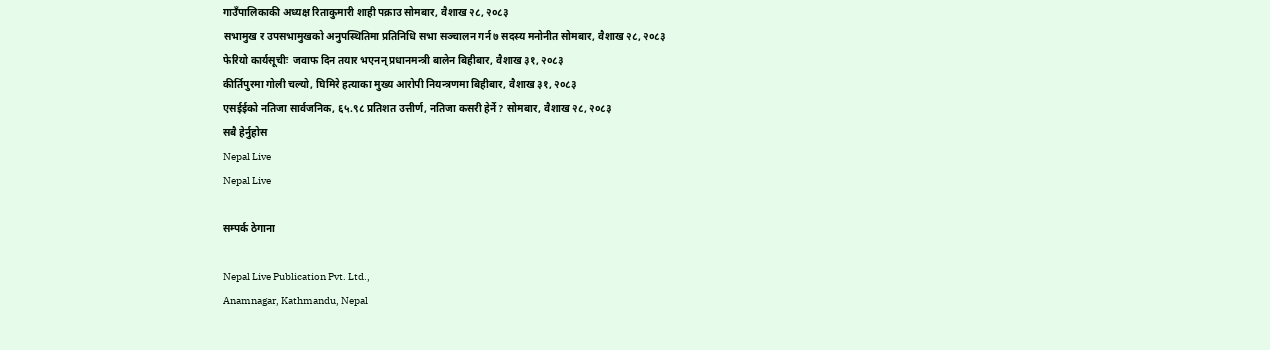गाउँपालिकाकी अध्यक्ष रिताकुमारी शाही पक्राउ सोमबार, वैशाख २८, २०८३
सभामुख र उपसभामुखको अनुपस्थितिमा प्रतिनिधि सभा सञ्चालन गर्न ७ सदस्य मनोनीत सोमबार, वैशाख २८, २०८३
फेरियो कार्यसूचीः  जवाफ दिन तयार भएनन् प्रधानमन्त्री बालेन बिहीबार, वैशाख ३१, २०८३
कीर्तिपुरमा गोली चल्यो, घिमिरे हत्याका मुख्य आरोपी नियन्त्रणमा बिहीबार, वैशाख ३१, २०८३
एसईईको नतिजा सार्वजनिक, ६५.९८ प्रतिशत उत्तीर्ण, नतिजा कसरी हेर्ने? सोमबार, वैशाख २८, २०८३
सबै हेर्नुहोस
Nepal Live
Nepal Live

सम्पर्क ठेगाना

Nepal Live Publication Pvt. Ltd.,
Anamnagar, Kathmandu, Nepal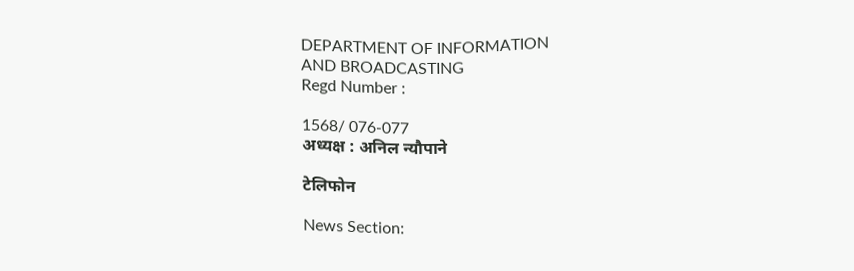DEPARTMENT OF INFORMATION
AND BROADCASTING
Regd Number :

1568/ 076-077
अध्यक्ष : अनिल न्यौपाने

टेलिफोन

News Section: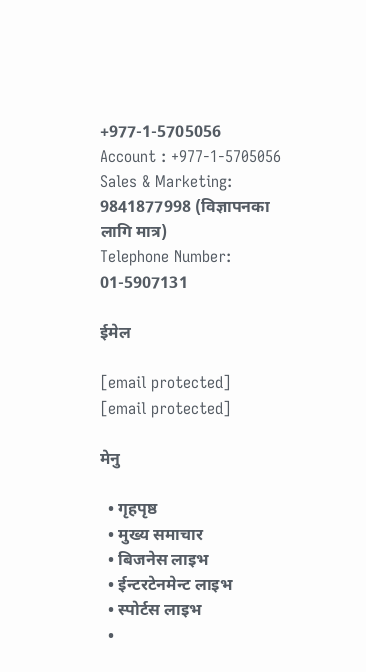+977-1-5705056
Account : +977-1-5705056
Sales & Marketing: 9841877998 (विज्ञापनका लागि मात्र)
Telephone Number: 01-5907131

ईमेल

[email protected]
[email protected]

मेनु

  • गृहपृष्ठ
  • मुख्य समाचार
  • बिजनेस लाइभ
  • ईन्टरटेनमेन्ट लाइभ
  • स्पोर्टस लाइभ
  •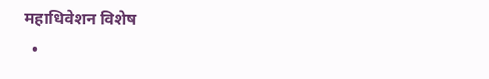महाधिवेशन विशेष
  •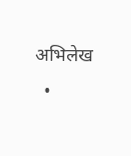अभिलेख
  •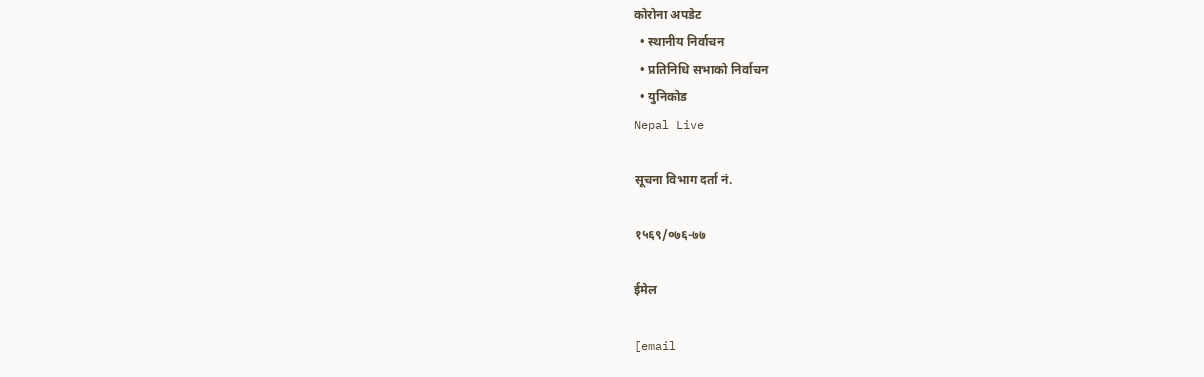कोरोना अपडेट
  • स्थानीय निर्वाचन
  • प्रतिनिधि सभाको निर्वाचन
  • युनिकोड
Nepal Live

सूचना विभाग दर्ता नं.

१५६९/०७६-७७

ईमेल

[email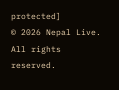protected]
© 2026 Nepal Live. All rights reserved.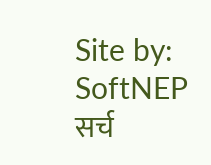Site by: SoftNEP
सर्च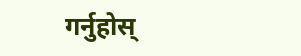गर्नुहोस्